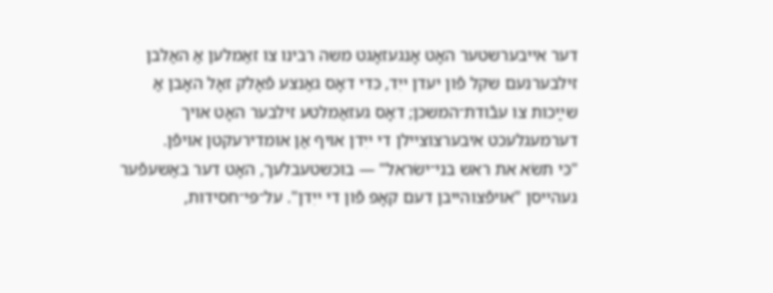דער אייבערשטער האָט אָנגעזאָגט משה רבינו צו זאַמלען אַ האַלבן זילבערנעם שקל פֿון יעדן ייִד, כּדי דאָס גאַנצע פֿאָלק זאָל האָבן אַ שײַכות צו עבֿודת־המשכּן; דאָס געזאַמלטע זילבער האָט אויך דערמעגלעכט איבערצוציילן די ייִדן אויף אַן אומדירעקטן אויפֿן.
"כּי תשׂא את ראש בני־ישׂראל" — בוכשטעבלעך, האָט דער באַשעפֿער געהייסן "אויפֿצוהייבן דעם קאָפּ פֿון די ייִדן". על־פּי־חסידות,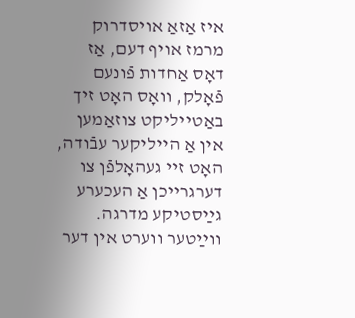איז אַזאַ אויסדרוק מרמז אויף דעם, אַז דאָס אַחדות פֿונעם פֿאָלק, וואָס האָט זיך באַטייליקט צוזאַמען אין אַ הייליקער עבֿודה, האָט זיי געהאָלפֿן צו דערגרייכן אַ העכערע גײַסטיקע מדרגה.
ווײַטער ווערט אין דער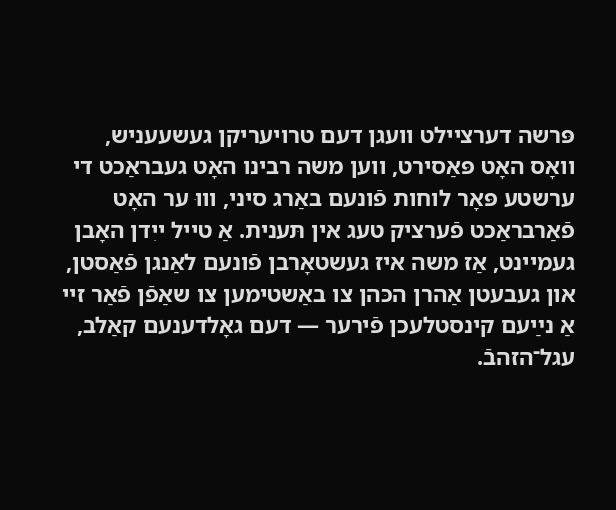פּרשה דערציילט וועגן דעם טרויעריקן געשעעניש, וואָס האָט פּאַסירט, ווען משה רבינו האָט געבראַכט די ערשטע פּאָר לוחות פֿונעם באַרג סיני, וווּ ער האָט פֿאַרבראַכט פֿערציק טעג אין תּענית. אַ טייל ייִדן האָבן געמיינט, אַז משה איז געשטאָרבן פֿונעם לאַנגן פֿאַסטן, און געבעטן אַהרן הכּהן צו באַשטימען צו שאַפֿן פֿאַר זיי אַ נײַעם קינסטלעכן פֿירער — דעם גאָלדענעם קאַלב, עגל־הזהבֿ.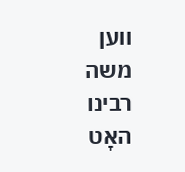ווען משה רבינו האָט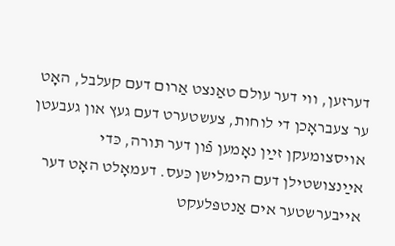דערזען, ווי דער עולם טאַנצט אַרום דעם קעלבל, האָט ער צעבראָכן די לוחות, צעשטערט דעם געץ און געבעטן אויסצומעקן זײַן נאָמען פֿון דער תּורה, כּדי אײַנצושטילן דעם הימלישן כּעס. דעמאָלט האָט דער אייבערשטער אים אַנטפּלעקט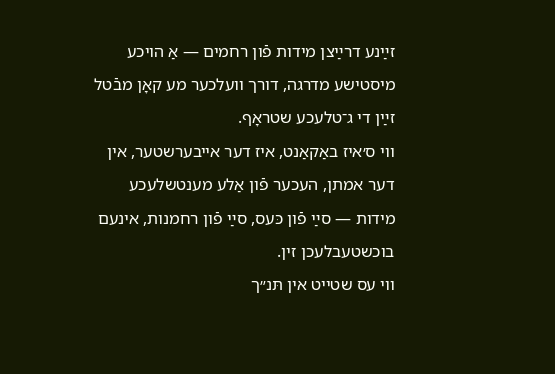זײַנע דרײַצן מידות פֿון רחמים — אַ הויכע מיסטישע מדרגה, דורך וועלכער מע קאָן מבֿטל זײַן די ג־טלעכע שטראָף.
ווי ס׳איז באַקאַנט, איז דער אייבערשטער, אין דער אמתן, העכער פֿון אַלע מענטשלעכע מידות — סײַ פֿון כּעס, סײַ פֿון רחמנות, אינעם בוכשטעבלעכן זין.
ווי עס שטייט אין תּנ״ך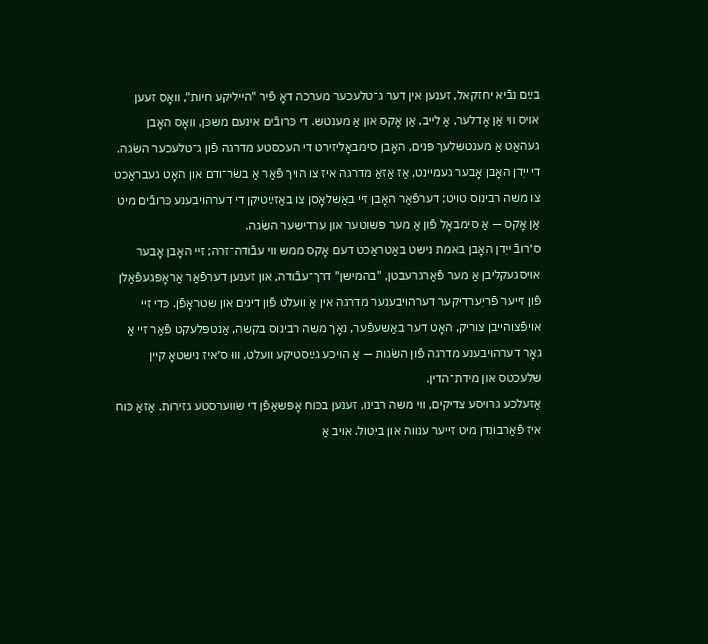בײַם נבֿיא יחזקאל, זענען אין דער ג־טלעכער מערכה דאָ פֿיר "הייליקע חיות", וואָס זעען אויס ווי אַן אָדלער, אַ לייב, אַן אָקס און אַ מענטש. די כּרובֿים אינעם משכּן, וואָס האָבן געהאַט אַ מענטשלעך פּנים, האָבן סימבאָליזירט די העכסטע מדרגה פֿון ג־טלעכער השׂגה. די ייִדן האָבן אָבער געמיינט, אַז אַזאַ מדרגה איז צו הויך פֿאַר אַ בשׂר־ודם און האָט געבראַכט צו משה רבינוס טויט; דערפֿאַר האָבן זיי באַשלאָסן צו באַזײַטיקן די דערהויבענע כּרובֿים מיט אַן אָקס — אַ סימבאָל פֿון אַ מער פּשוטער און ערדישער השׂגה.
ס׳רובֿ ייִדן האָבן באמת נישט באַטראַכט דעם אָקס ממש ווי עבֿודה־זרה; זיי האָבן אָבער אויסגעקליבן אַ מער פֿאַרגרעבטן, "בהמישן" דרך־עבֿודה, און זענען דערפֿאַר אַראָפּגעפֿאַלן פֿון זייער פֿריִערדיקער דערהויבענער מדרגה אין אַ וועלט פֿון דינים און שטראָפֿן. כּדי זיי אויפֿצוהייבן צוריק, האָט דער באַשעפֿער, נאָך משה רבינוס בקשה, אַנטפּלעקט פֿאַר זיי אַ גאָר דערהויבענע מדרגה פֿון השׂגות — אַ הויכע גײַסטיקע וועלט, וווּ ס׳איז נישטאָ קיין שלעכטס און מידת־הדין.
אַזעלכע גרויסע צדיקים, ווי משה רבינו, זענען בכּוח אָפּשאַפֿן די שווערסטע גזירות. אַזאַ כּוח איז פֿאַרבונדן מיט זייער ענווה און ביטול. אויב אַ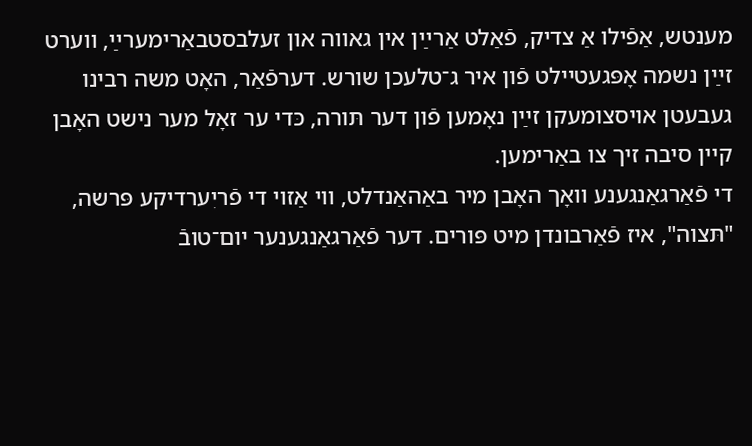מענטש, אַפֿילו אַ צדיק, פֿאַלט אַרײַן אין גאווה און זעלבסטבאַרימערײַ, ווערט זײַן נשמה אָפּגעטיילט פֿון איר ג־טלעכן שורש. דערפֿאַר, האָט משה רבינו געבעטן אויסצומעקן זײַן נאָמען פֿון דער תּורה, כּדי ער זאָל מער נישט האָבן קיין סיבה זיך צו באַרימען.
די פֿאַרגאַנגענע וואָך האָבן מיר באַהאַנדלט, ווי אַזוי די פֿריִערדיקע פּרשה, "תּצוה", איז פֿאַרבונדן מיט פּורים. דער פֿאַרגאַנגענער יום־טובֿ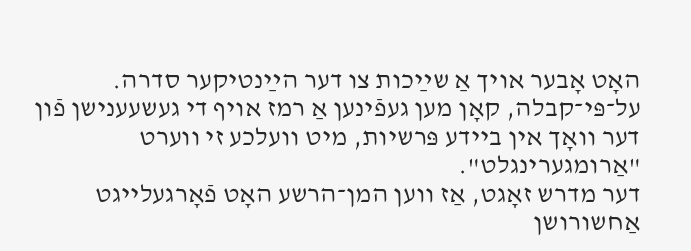האָט אָבער אויך אַ שײַכות צו דער הײַנטיקער סדרה. על־פּי־קבלה, קאָן מען געפֿינען אַ רמז אויף די געשעענישן פֿון דער וואָך אין ביידע פּרשיות, מיט וועלכע זי ווערט "אַרומגערינגלט".
דער מדרש זאָגט, אַז ווען המן־הרשע האָט פֿאָרגעלייגט אַחשורושן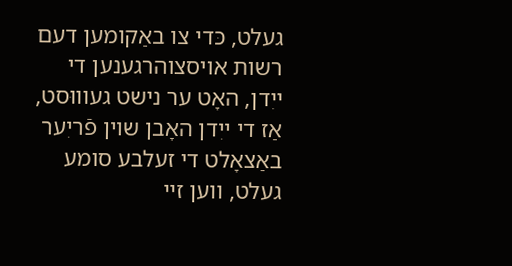געלט, כּדי צו באַקומען דעם רשות אויסצוהרגענען די ייִדן, האָט ער נישט געוווּסט, אַז די ייִדן האָבן שוין פֿריִער באַצאָלט די זעלבע סומע געלט, ווען זיי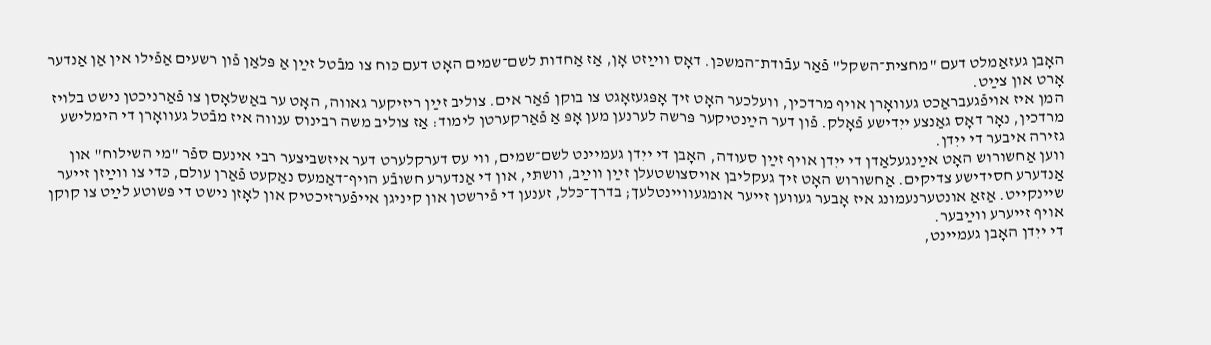האָבן געזאַמלט דעם "מחצית־השקל" פֿאַר עבֿודת־המשכּן. דאָס ווײַזט אָן, אַז אַחדות לשם־שמים האָט דעם כּוח צו מבֿטל זײַן אַ פּלאַן פֿון רשעים אַפֿילו אין אַן אַנדער אָרט און צײַט.
המן איז אויפֿגעבראַכט געוואָרן אויף מרדכין, וועלכער האָט זיך אָפּגעזאָגט צו בוקן פֿאַר אים. צוליב זײַן ריזיקער גאווה, האָט ער באַשלאָסן צו פֿאַרניכטן נישט בלויז מרדכין, נאָר דאָס גאַנצע ייִדישע פֿאָלק. פֿון דער הײַנטיקער פּרשה לערנען מען אָפּ אַ פֿאַרקערטן לימוד: אַז צוליב משה רבינוס ענווה איז מבֿטל געוואָרן די הימלישע גזירה איבער די ייִדן.
ווען אַחשורוש האָט אײַנגעלאַדן די ייִדן אויף זײַן סעודה, האָבן די ייִדן געמיינט לשם־שמים, ווי עס דערקלערט דער איזשביצער רבי אינעם ספֿר "מי השילוח" און אַנדערע חסידישע צדיקים. אַחשורוש האָט זיך געקליבן אויסצושטעלן זײַן ווײַב, וושתּי, און די אַנדערע חשובֿע הויף־דאַמעס נאַקעט פֿאַרן עולם, כּדי צו ווײַזן זייער שיינקייט. אַזאַ אונטערנעמונג איז אָבער געווען זייער אומגעוויינטלעך; בדרך־כּלל, זענען די פֿירשטן און קיניגן אייפֿערזיכטיק און לאָזן נישט די פּשוטע לײַט צו קוקן אויף זייערע ווײַבער.
די ייִדן האָבן געמיינט,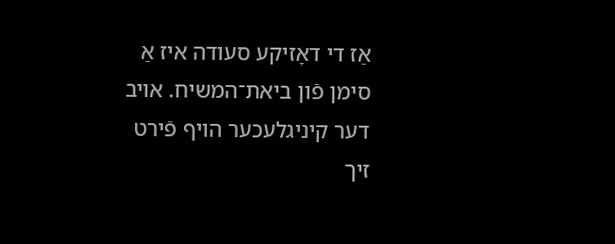אַז די דאָזיקע סעודה איז אַ סימן פֿון ביאת־המשיח. אויב דער קיניגלעכער הויף פֿירט זיך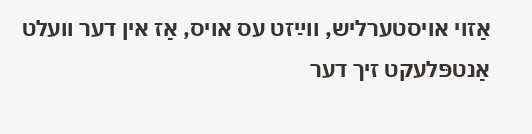אַזוי אויסטערליש, ווײַזט עס אויס, אַז אין דער וועלט אַנטפּלעקט זיך דער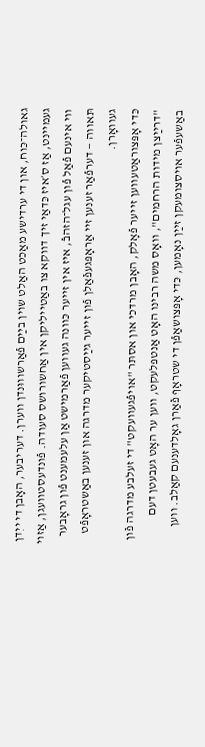גאולה־כּוח, און די ערדישע מאַכט האַלט שוין בײַם פֿאַרשוווּנדן ווערן. דעריבער, האָבן די ייִדן געמיינט, אַז ס׳איז כּדאַי זיך דווקא צו באַטייליקן אין אַחשורושס סעודה. פֿונדעסטוועגן, אַזוי ווי אינעם פֿאַל פֿון עגל־הזהבֿ, איז אין זייער כּוונה געווען פֿאַרמישט אַן עלעמענט פֿון גראָבער תּאווה — דערפֿאַר זענען זיי אַראָפּגעפֿאַלן פֿון זייער גײַסטיקער מדרגה און זענען באַשטראָפֿט געוואָרן.
כּדי אָפּצוראַטעווען זייער פֿאָלק, האָבן מרדכי און אסתּר "אויפֿגעוועקט" די זעלבע מדרגה פֿון "דרײַצן מידות הרחמים", וואָס משה רבינו האָט אַנטפּלעקט, ווען ער האָט געבעטן דעם באַשעפֿער אויסצומעקן זײַן נאָמען, כּדי אָפּצושאַפֿן די שטראָף פֿאַרן גאָלדענעם קאַלב. ווען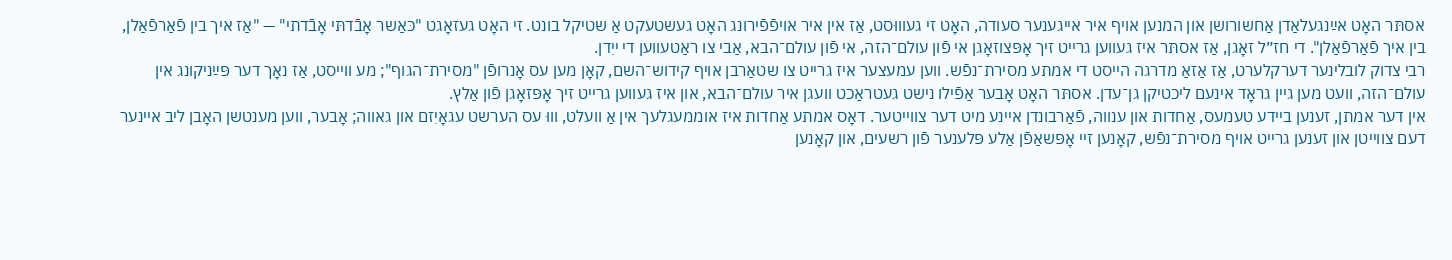אסתּר האָט אײַנגעלאַדן אַחשורושן און המנען אויף איר אייגענער סעודה, האָט זי געוווּסט, אַז אין איר אויפֿפֿירונג האָט געשטעקט אַ שטיקל בונט. זי האָט געזאָגט "כּאַשר אָבֿדתּי אָבֿדתי" — "אַז איך בין פֿאַרפֿאַלן, בין איך פֿאַרפֿאַלן". די חז״ל זאָגן, אַז אסתּר איז געווען גרייט זיך אָפּצוזאָגן אי פֿון עולם־הזה, אי פֿון עולם־הבא, אַבי צו ראַטעווען די ייִדן.
רבי צדוק לובלינער דערקלערט, אַז אַזאַ מדרגה הייסט די אמתע מסירת־נפֿש. ווען עמעצער איז גרייט צו שטאַרבן אויף קידוש־השם, קאָן מען עס אָנרופֿן "מסירת־הגוף"; מע ווייסט, אַז נאָך דער פּײַניקונג אין עולם־הזה, וועט מען גיין גראָד אינעם ליכטיקן גן־עדן. אסתּר האָט אָבער אַפֿילו נישט געטראַכט וועגן איר עולם־הבא, און איז געווען גרייט זיך אָפּזאָגן פֿון אַלץ.
אין דער אמתן, זענען ביידע טעמעס, אַחדות און ענווה, פֿאַרבונדן איינע מיט דער צווייטער. דאָס אמתע אַחדות איז אוממעגלעך אין אַ וועלט, וווּ עס הערשט עגאָיִזם און גאווה; אָבער, ווען מענטשן האָבן ליב איינער דעם צווייטן און זענען גרייט אויף מסירת־נפֿש, קאָנען זיי אָפּשאַפֿן אַלע פּלענער פֿון רשעים, און קאָנען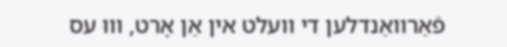פֿאַרוואַנדלען די וועלט אין אַן אָרט, וווּ עס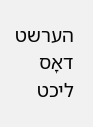הערשט דאָס ליכט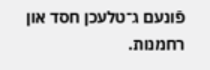פֿונעם ג־טלעכן חסד און רחמנות.